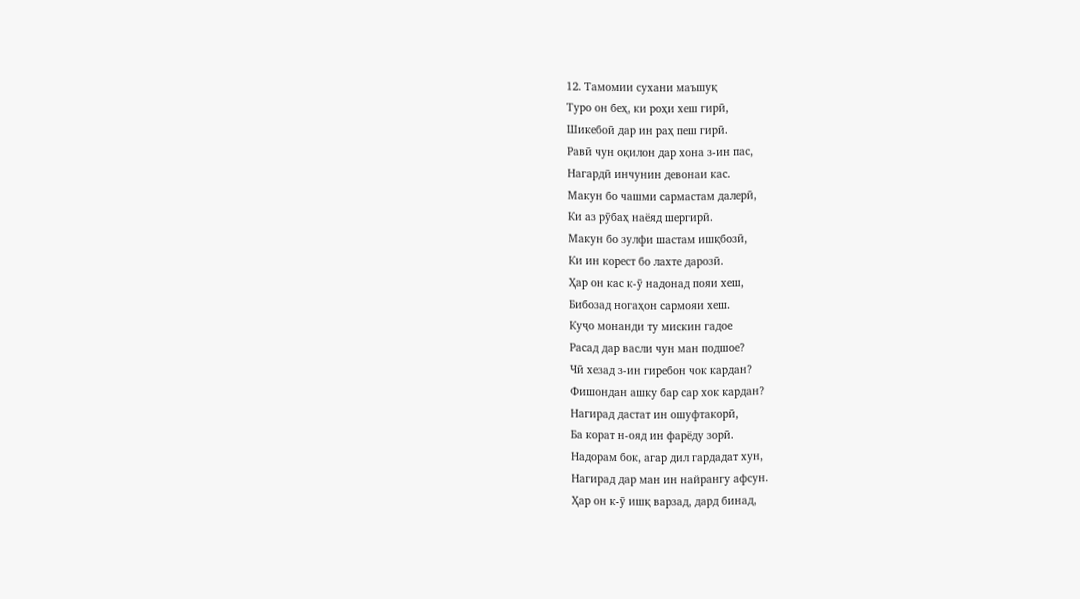12. Тамомии сухани маъшуқ
Туро он беҳ, ки роҳи хеш гирӣ,
Шикебоӣ дар ин раҳ пеш гирӣ.
Равӣ чун оқилон дар хона з-ин пас,
Нагардӣ инчунин девонаи кас.
Макун бо чашми сармастам далерӣ,
Ки аз рӯбаҳ наёяд шергирӣ.
Макун бо зулфи шастам ишқбозӣ,
Ки ин корест бо лахте дарозӣ.
Ҳар он кас к-ӯ надонад пояи хеш,
Бибозад ногаҳон сармояи хеш.
Куҷо монанди ту мискин гадое
Расад дар васли чун ман подшое?
Чӣ хезад з-ин гиребон чок кардан?
Фишондан ашку бар сар хок кардан?
Нагирад дастат ин ошуфтакорӣ,
Ба корат н-ояд ин фарёду зорӣ.
Надорам бок, агар дил гардадат хун,
Нагирад дар ман ин найрангу афсун.
Ҳар он к-ӯ ишқ варзад, дард бинад,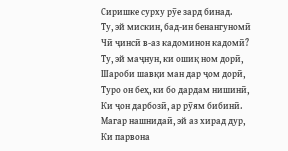Сиришке сурху рӯе зард бинад.
Ту, эй мискин, бад-ин бенангуномӣ
Чӣ ҷинсӣ в-аз кадоминон кадомӣ?
Ту, эй маҷнун, ки ошиқ ном дорӣ,
Шароби шавқи ман дар ҷом дорӣ,
Туро он беҳ, ки бо дардам нишинӣ,
Ки ҷон дарбозӣ, ар рӯям бибинӣ.
Магар нашнидаӣ, эй аз хирад дур,
Ки парвона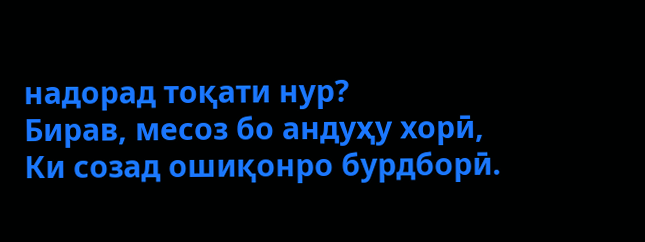надорад тоқати нур?
Бирав, месоз бо андуҳу хорӣ,
Ки созад ошиқонро бурдборӣ.